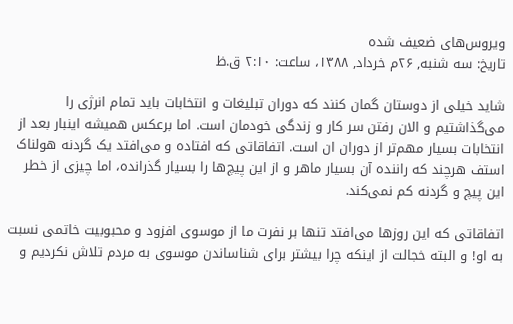ویروس‌های ضعیف شده
تاریخ: سه شنبه, ۲۶م خرداد, ۱۳۸۸، ساعت: ۲:۱۰ ق.ظ

شاید خیلی از دوستان گمان کنند که دوران تبلیغات و انتخابات باید تمام انرژی را می‌گذاشتیم و الان رفتن سر کار و زندگی خودمان است. اما برعکس همیشه اینبار بعد از انتخابات بسیار مهم‌تر از دوران ان است. اتفاقاتی که افتاده و می‌افتد یک گردنه هولناک استف هرچند که راننده آن بسیار ماهر و از این پیچ‌ها را بسیار گذرانده، اما چیزی از خطر این پیچ و گردنه کم نمی‌کند.

اتفاقاتی که این روزها می‌افتد تنها بر نفرت ما از موسوی افزود و محبوبیت خاتمی نسبت به او! و البته خجالت از اینکه چرا بیشتر برای شناساندن موسوی به مردم تلاش نکردیم و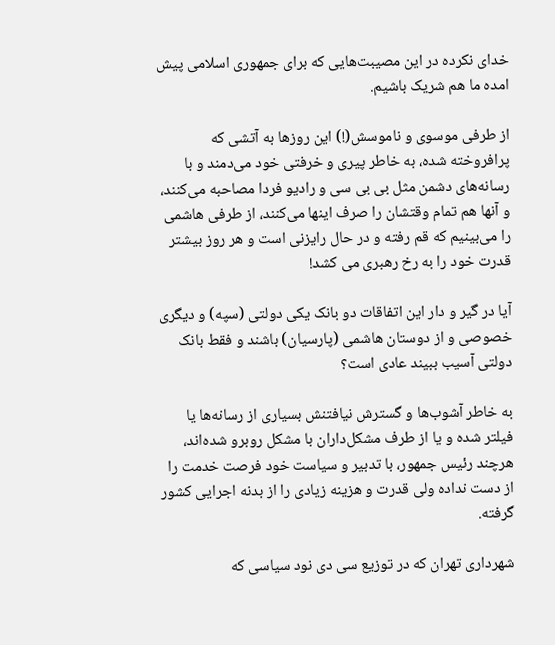خدای نکرده در این مصیبت‌هایی که برای جمهوری اسلامی پیش امده ما هم شریک باشیم.

از طرفی موسوی و ناموسش(!) این روزها به آتشی که پرافروخته شده، به خاطر پیری و خرفتی خود می‌دمند و با رسانه‌های دشمن مثل بی بی سی و رادیو فردا مصاحبه می‌کنند، و آنها هم تمام وقتشان را صرف اینها می‌کنند، از طرفی هاشمی را می‌بینیم که قم رفته و در حال رایزنی است و هر روز بیشتر قدرت خود را به رخ رهبری می کشد!

آیا در گیر و دار این اتفاقات دو بانک یکی دولتی (سپه) و دیگری خصوصی و از دوستان هاشمی (پارسیان) باشند و فقط بانک دولتی آسیب ببیند عادی است؟

به خاطر آشوب‌ها و گسترش نیافتنش بسیاری از رسانه‌ها یا فیلتر شده و یا از طرف مشکل‌داران با مشکل روبرو شده‌اند، هرچند رئیس جمهور، با تدبیر و سیاست خود فرصت خدمت را از دست نداده ولی قدرت و هزینه زیادی را از بدنه اجرایی کشور گرفته.

شهرداری تهران که در توزیع سی دی نود سیاسی که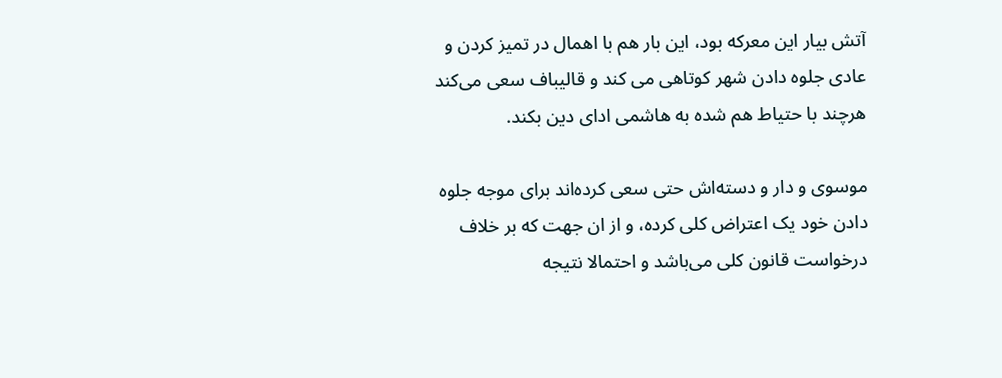آتش بیار این معرکه بود، این بار هم با اهمال در تمیز کردن و عادی جلوه دادن شهر کوتاهی می کند و قالیباف سعی می‌کند هرچند با حتیاط هم شده به هاشمی ادای دین بکند.

موسوی و دار و دسته‌اش حتی سعی کرده‌اند برای موجه جلوه دادن خود یک اعتراض کلی کرده، و از ان جهت که بر خلاف درخواست قانون کلی می‌باشد و احتمالا نتیجه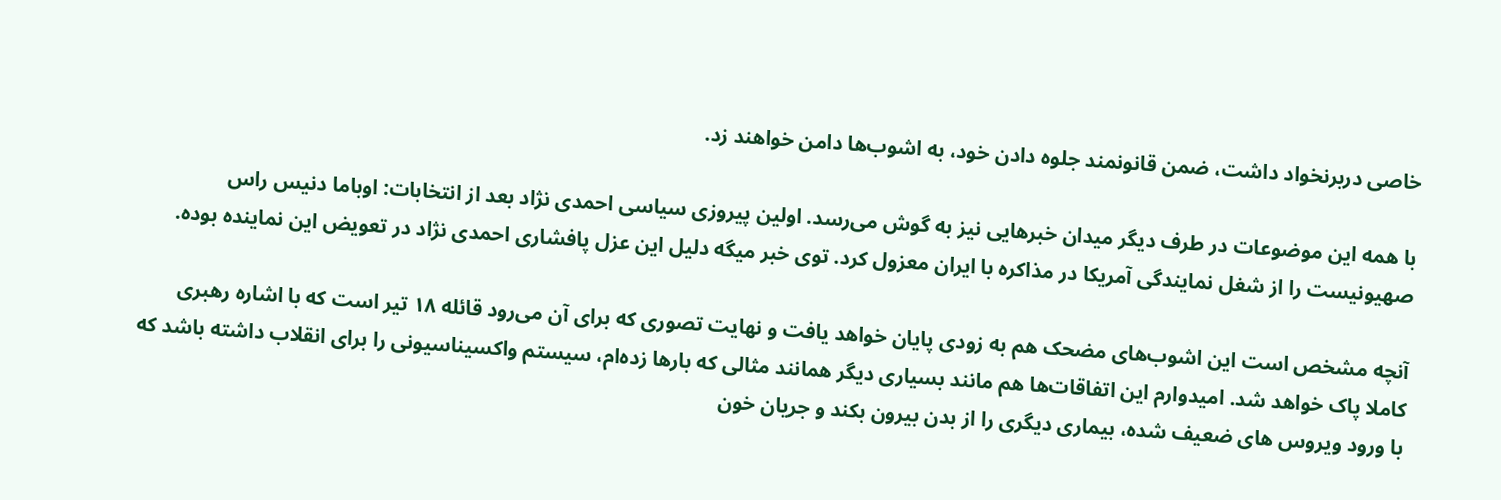خاصی دربرنخواد داشت، ضمن قانونمند جلوه دادن خود، به اشوب‌ها دامن خواهند زد.

با همه این موضوعات در طرف دیگر میدان خبرهایی نیز به گوش می‌رسد. اولین پیروزی سیاسی احمدی نژاد بعد از انتخابات: اوباما دنیس راس صهیونیست را از شغل نمایندگی آمریکا در مذاکره با ایران معزول کرد. توی خبر میگه دلیل این عزل پافشاری احمدی نژاد در تعویض این نماینده بوده.

آنچه مشخص است این اشوب‌های مضحک هم به زودی پایان خواهد یافت و نهایت تصوری که برای آن می‌رود قائله ۱۸ تیر است که با اشاره رهبری کاملا پاک خواهد شد. امیدوارم این اتفاقات‌ها هم مانند بسیاری دیگر همانند مثالی که بارها زده‌ام، سیستم واکسیناسیونی را برای انقلاب داشته باشد که با ورود ویروس های ضعیف شده، بیماری دیگری را از بدن بیرون بکند و جریان خون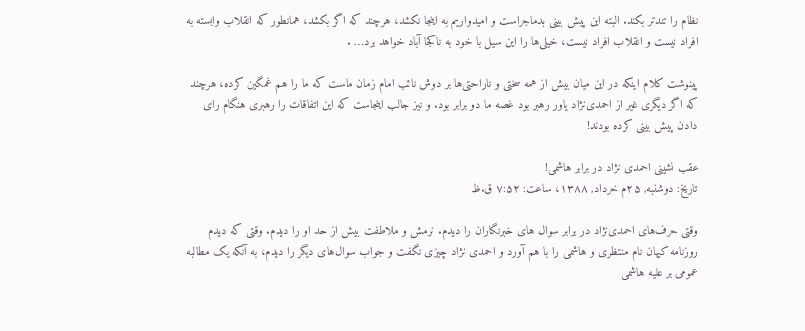نظام را تندتر بکند. البته این پیش بینی بدماجراست و امیدواریم به اینجا نکشد، هرچند که اگر بکشد، همانطور که انقلاب وابسته به افراد نیست و انقلاب افراد نیست، خیلی‌ها را این سیل با خود به ناکجا آباد خواهد برد… .

پینوشت کلام اینکه در این میان بیش از همه سختی و ناراحتی‌ها بر دوش نائب امام زمان ماست که ما را هم غمگین کرده، هرچند که اگر دیگری غیر از احمدی‌نژاد یاور رهبر بود غصه ما دو برابر بود. و نیز جالب اینجاست که این اتفاقات را رهبری هنگام رای دادن پیش بینی کرده بودند!

عقب نشینی احمدی نژاد در برابر هاشمی!
تاریخ: دوشنبه, ۲۵م خرداد, ۱۳۸۸، ساعت: ۷:۵۲ ق.ظ

وقتی حرف‌های احمدی‌نژاد در برابر سوال های خبرنگاران را دیدم. نرمش و ملاطفت بیش از حد او را دیدم. وقتی که دیدم روزنامه کیهان نام منتظری و هاشمی را با هم آورد و احمدی ‌نژاد چیزی نگفت و جواب سوال‌های دیگر را دیدم، به آنکه یک مطالبه عمومی بر علیه هاشمی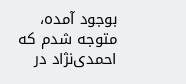بوجود آمده، متوجه شدم که احمدی‌نژاد در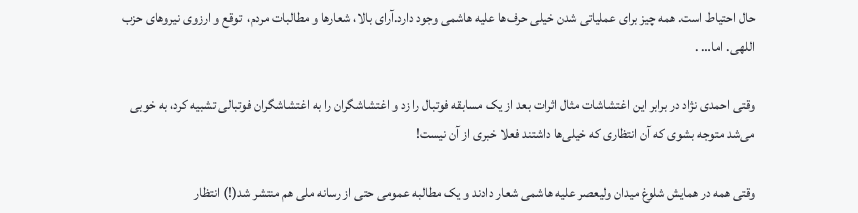حال احتیاط است. همه چیز برای عملیاتی شدن خیلی حرف‌ها علیه هاشمی وجود دارد.آرای بالا، شعارها و مطالبات مردم،  توقع و ارزوی نیروهای حزب اللهی. اما… .

وقتی احمدی نژاد در برابر این اغتشاشات مثال اثرات بعد از یک مسابقه فوتبال را زد و اغتشاشگران را به اغتشاشگران فوتبالی تشبیه کرد، به خوبی می‌شد متوجه بشوی که آن انتظاری که خیلی‌ها داشتند فعلا خبری از آن نیست!

وقتی همه در همایش شلوغ میدان ولیعصر علیه هاشمی شعار دادند و یک مطالبه عمومی حتی از رسانه ملی هم منتشر شد(!) انتظار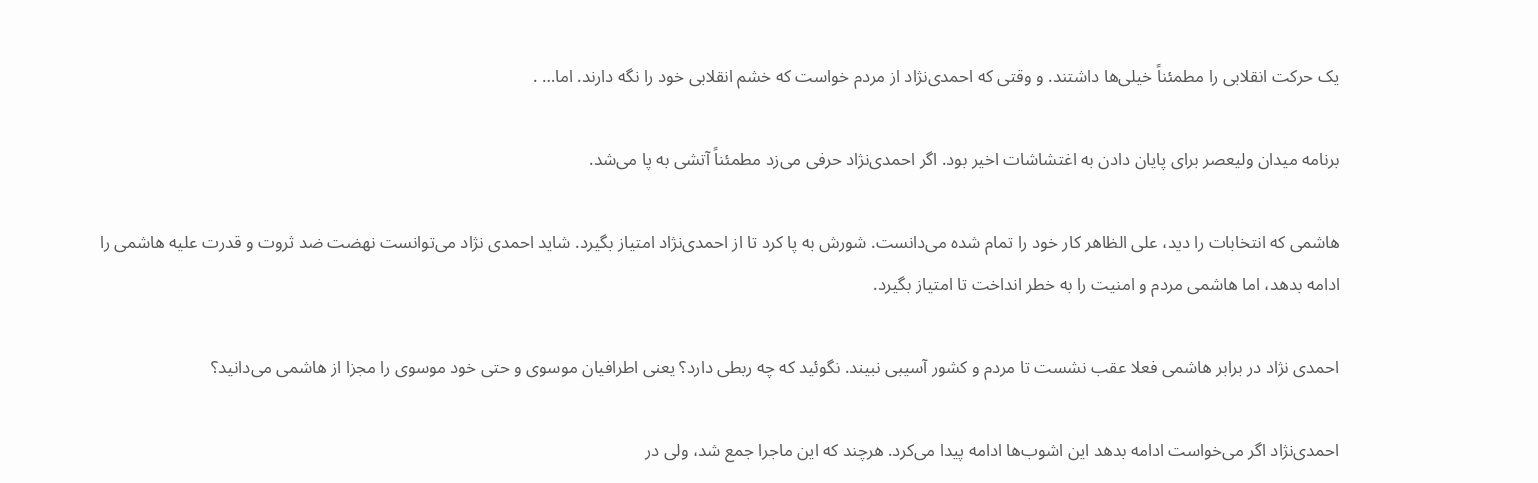یک حرکت انقلابی را مطمئناً خیلی‌ها داشتند. و وقتی که احمدی‌نژاد از مردم خواست که خشم انقلابی خود را نگه دارند. اما… .

برنامه میدان ولیعصر برای پایان دادن به اغتشاشات اخیر بود. اگر احمدی‌نژاد حرفی می‌زد مطمئناً آتشی به پا می‌شد.

هاشمی که انتخابات را دید، علی الظاهر کار خود را تمام شده می‌دانست. شورش به پا کرد تا از احمدی‌نژاد امتیاز بگیرد. شاید احمدی نژاد می‌توانست نهضت ضد ثروت و قدرت علیه هاشمی را ادامه بدهد، اما هاشمی مردم و امنیت را به خطر انداخت تا امتیاز بگیرد.

احمدی نژاد در برابر هاشمی فعلا عقب نشست تا مردم و کشور آسیبی نبیند. نگوئید که چه ربطی دارد؟ یعنی اطرافیان موسوی و حتی خود موسوی را مجزا از هاشمی می‌دانید؟

احمدی‌نژاد اگر می‌خواست ادامه بدهد این اشوب‌ها ادامه پیدا می‌کرد. هرچند که این ماجرا جمع شد، ولی در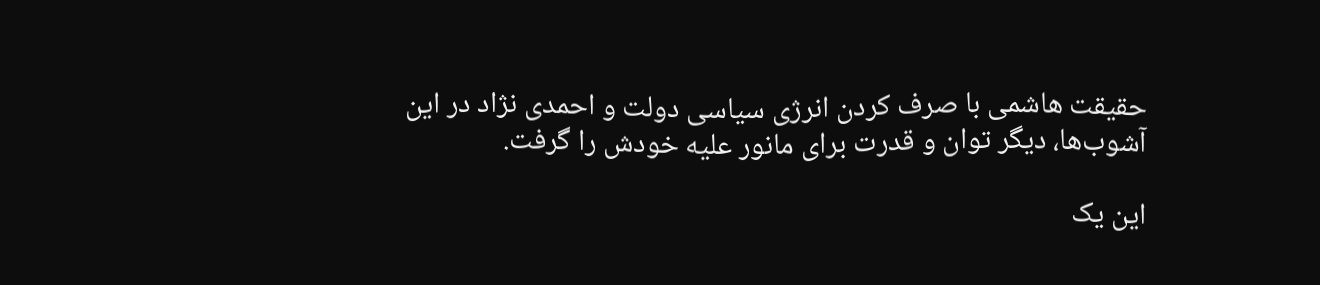حقیقت هاشمی با صرف کردن انرژی سیاسی دولت و احمدی نژاد در این آشوب‌ها، دیگر توان و قدرت برای مانور علیه خودش را گرفت.

این یک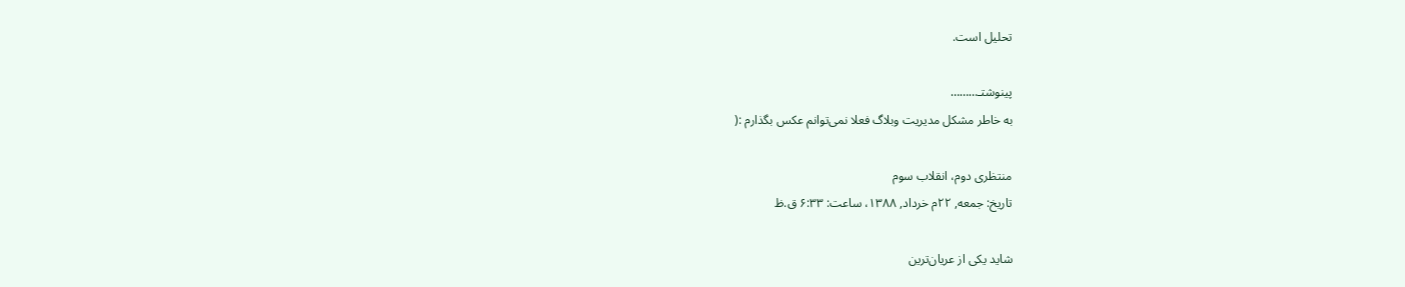تحلیل است.

پینوشتـ………
به خاطر مشکل مدیریت وبلاگ فعلا نمی‌توانم عکس بگذارم :(

منتظری دوم، انقلاب سوم
تاریخ: جمعه, ۲۲م خرداد, ۱۳۸۸، ساعت: ۶:۳۳ ق.ظ

شاید یکی از عریان‌ترین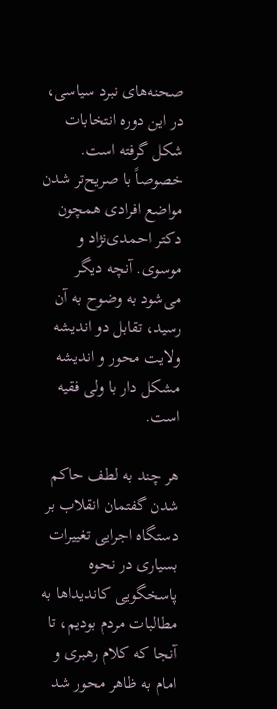صحنه‌های نبرد سیاسی، در این دوره انتخابات شکل گرفته است. خصوصاً با صریح‌تر شدن مواضع افرادی همچون دکتر احمدی‌نژاد و موسوی. آنچه دیگر می‌شود به وضوح به آن رسید، تقابل دو اندیشه ولایت محور و اندیشه مشکل دار با ولی فقیه است.

هر چند به لطف حاکم شدن گفتمان انقلاب بر دستگاه اجرایی تغییرات بسیاری در نحوه پاسخگویی کاندیداها به مطالبات مردم بودیم، تا آنجا که کلام رهبری و امام به ظاهر محور شد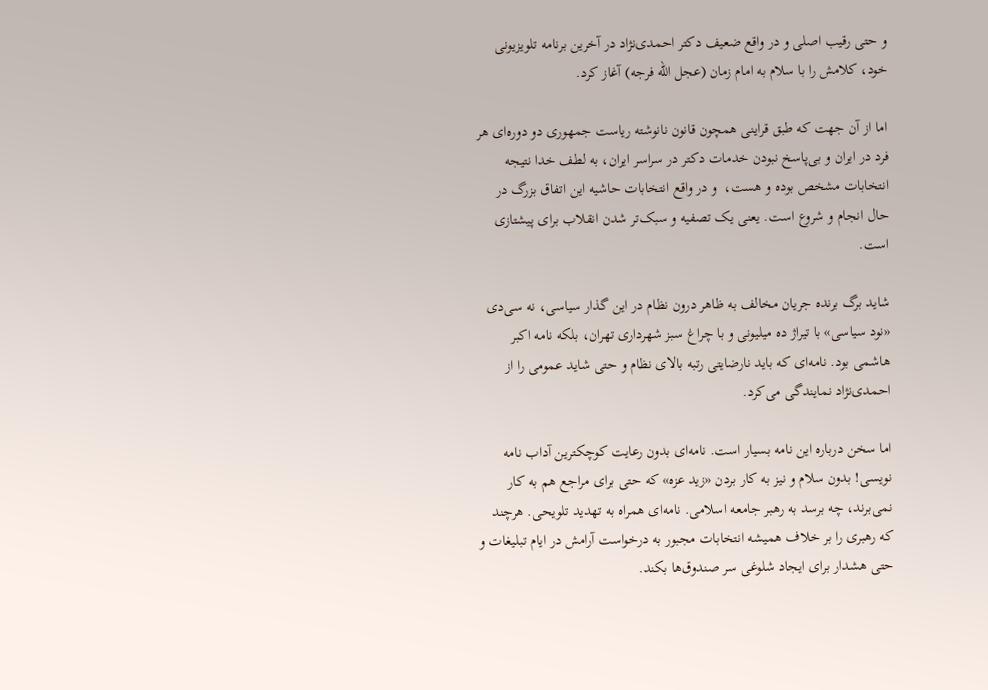و حتی رقیب اصلی و در واقع ضعیف دکتر احمدی‌نژاد در آخرین برنامه تلویزیونی خود، کلامش را با سلام به امام زمان (عجل الله فرجه) آغاز کرد.

اما از آن جهت که طبق قراینی همچون قانون نانوشته ریاست جمهوری دو دوره‌ای هر فرد در ایران و بی‌پاسخ نبودن خدمات دکتر در سراسر ایران، به لطف خدا نتیجه انتخابات مشخص بوده و هست،  و در واقع انتخابات حاشیه این اتفاق بزرگ در حال انجام و شروع است. یعنی یک تصفیه و سبک‌تر شدن انقلاب برای پیشتازی است.

شاید برگ برنده جریان مخالف به ظاهر درون نظام در این گذار سیاسی، نه سی‌دی «نود سیاسی» با تیراژ ده میلیونی و با چراغ سبز شهرداری تهران، بلکه نامه اکبر هاشمی بود. نامه‌ای که باید نارضایتی رتبه بالای نظام و حتی شاید عمومی را از احمدی‌نژاد نمایندگی می‌کرد.

اما سخن درباره این نامه بسیار است. نامه‌ای بدون رعایت کوچکترین آداب نامه نویسی! بدون سلام و نیز به کار بردن «زید عزه» که حتی برای مراجع هم به کار نمی‌برند، چه برسد به رهبر جامعه اسلامی. نامه‌ای همراه به تهدید تلویحی. هرچند که رهبری را بر خلاف همیشه انتخابات مجبور به درخواست آرامش در ایام تبلیغات و حتی هشدار برای ایجاد شلوغی سر صندوق‌ها بکند.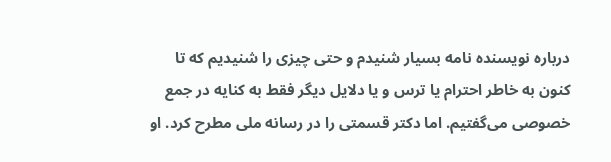درباره نویسنده نامه بسیار شنیدم و حتی چیزی را شنیدیم که تا کنون به خاطر احترام یا ترس و یا دلایل دیگر فقط به کنایه در جمع خصوصی می‌گفتیم. اما دکتر قسمتی را در رسانه ملی مطرح کرد. او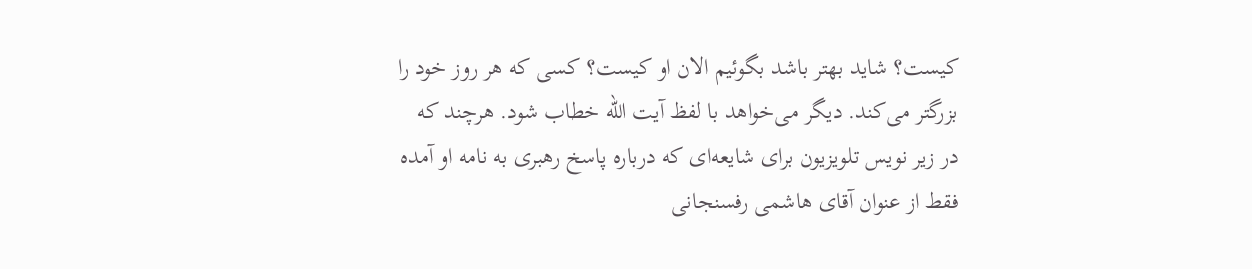کیست؟ شاید بهتر باشد بگوئیم الان او کیست؟ کسی که هر روز خود را بزرگتر می‌کند. دیگر می‌خواهد با لفظ آیت الله خطاب شود. هرچند که در زیر نویس تلویزیون برای شایعه‌ای که درباره پاسخ رهبری به نامه او آمده فقط از عنوان آقای هاشمی رفسنجانی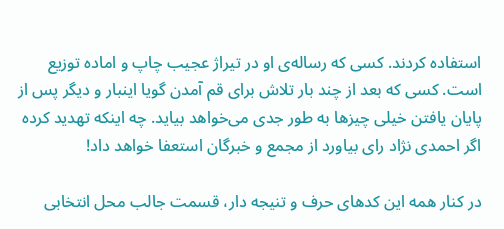استفاده کردند. کسی که رساله‌ی او در تیراژ عجیب چاپ و اماده توزیع است. کسی که بعد از چند بار تلاش برای قم آمدن گویا اینبار و دیگر پس از پایان یافتن خیلی چیزها به طور جدی می‌خواهد بیاید. چه اینکه تهدید کرده اگر احمدی نژاد رای بیاورد از مجمع و خبرگان استعفا خواهد داد!

در کنار همه این کدهای حرف و تنیجه دار، قسمت جالب محل انتخابی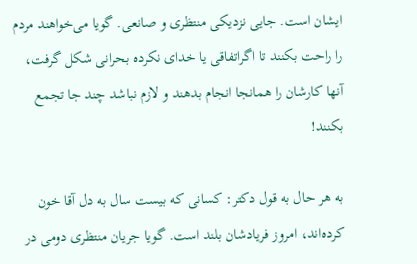ایشان است. جایی نزدیکی منتظری و صانعی. گویا می‌خواهند مردم را راحت بکنند تا اگراتفاقی یا خدای نکرده بحرانی شکل گرفت، آنها کارشان را همانجا انجام بدهند و لازم نباشد چند جا تجمع بکنند!

به هر حال به قول دکتر: کسانی که بیست سال به دل آقا خون کرده‌اند، امروز فریادشان بلند است. گویا جریان منتظری دومی در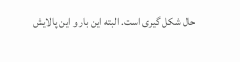حال شکل گیری است. البته این بار و این پالایش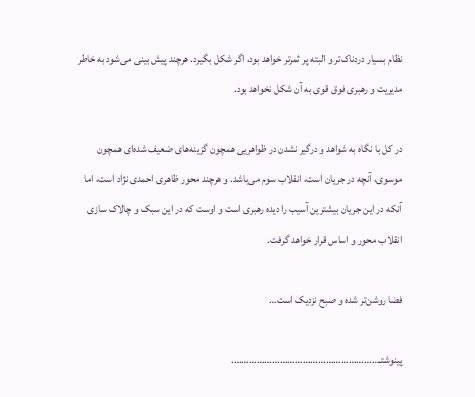نظام بسیار دردناک‌تر و البته پر ثمرتر خواهد بود، اگر شکل بگیرد. هرچند پیش بینی‌ می‌شود به خاطر مدیریت و رهبری فوق قوی به آن شکل نخواهد بود.

در کل با نگاه به شواهد و درگیر نشدن در ظواهریی همچون گزینه‌های ضعیف شده‌ای همچون موسوی، آنچه در جریان است، انقلاب سوم می‌باشد. و هرچند محور ظاهری احمدی نژاد است، اما آنکه در این جریان بیشترین آسیب را دیده رهبری است و اوست که در این سبک و چالاک سازی انقلاب محور و اساس قرار خواهد گرفت.

فضا روشن‌تر شده و صبح نزدیک است…

پینوشتـ………………………………………………….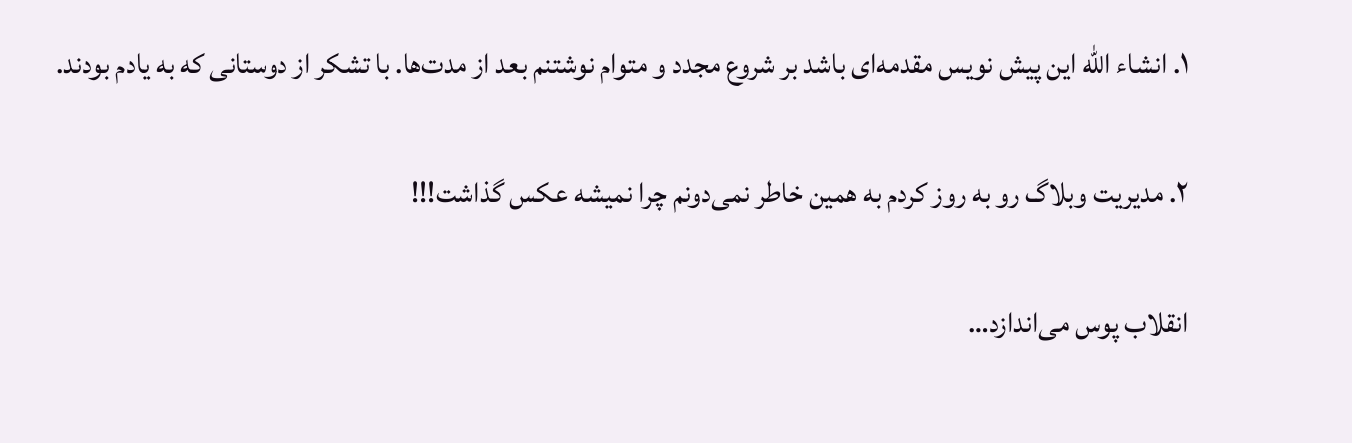۱. انشاء الله این پیش نویس مقدمه‌ای باشد بر شروع مجدد و متوام نوشتنم بعد از مدت‌ها. با تشکر از دوستانی که به یادم بودند.

۲. مدیریت وبلاگ رو به روز کردم به همین خاطر نمی‌دونم چرا نمیشه عکس گذاشت!!!

انقلاب پوس می‌اندازد…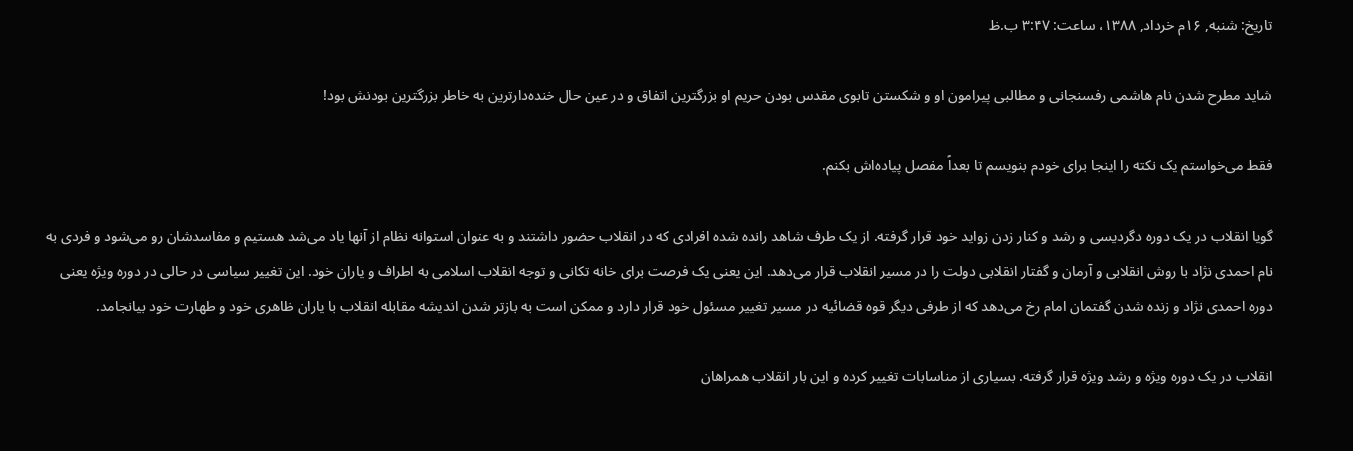تاریخ: شنبه, ۱۶م خرداد, ۱۳۸۸، ساعت: ۳:۴۷ ب.ظ

شاید مطرح شدن نام هاشمی رفسنجانی و مطالبی پیرامون او و شکستن تابوی مقدس بودن حریم او بزرگترین اتفاق و در عین حال خنده‌دارترین به خاطر بزرگترین بودنش بود!

فقط می‌خواستم یک نکته را اینجا برای خودم بنویسم تا بعداً مفصل پیاده‌اش بکنم.

گویا انقلاب در یک دوره دگردیسی و رشد و کنار زدن زواید خود قرار گرفته. از یک طرف شاهد رانده شده افرادی که در انقلاب حضور داشتند و به عنوان استوانه نظام از آنها یاد می‌شد هستیم و مفاسدشان رو می‌شود و فردی به نام احمدی نژاد با روش انقلابی و آرمان و گفتار انقلابی دولت را در مسیر انقلاب قرار می‌دهد. این یعنی یک فرصت برای خانه تکانی و توجه انقلاب اسلامی به اطراف و یاران خود. این تغییر سیاسی در حالی در دوره ویژه یعنی دوره احمدی نژاد و زنده شدن گفتمان امام رخ می‌دهد که از طرفی دیگر قوه قضائیه در مسیر تغییر مسئول خود قرار دارد و ممکن است به بازتر شدن اندیشه مقابله انقلاب با یاران ظاهری خود و طهارت خود بیانجامد.

انقلاب در یک دوره ویژه و رشد ویژه قرار گرفته. بسیاری از مناسابات تغییر کرده و این بار انقلاب همراهان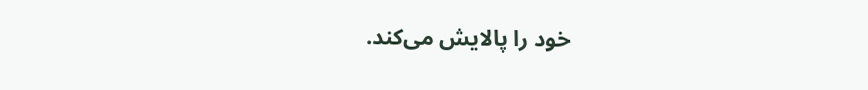خود را پالایش می‌کند.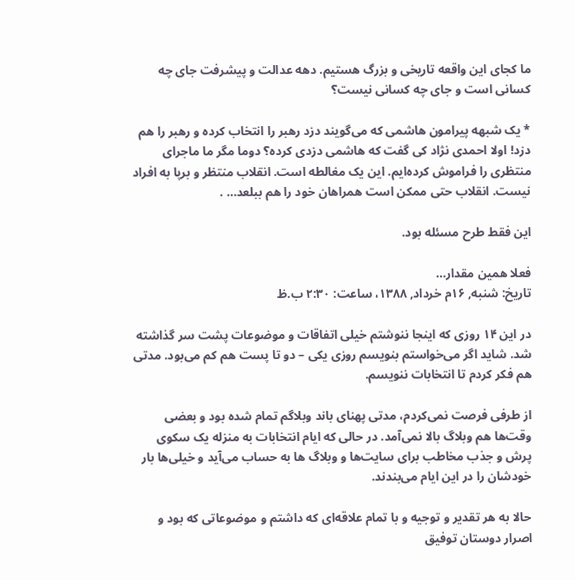ما کجای این واقعه تاریخی و بزرگ هستیم. دهه عدالت و پیشرفت جای چه کسانی است و جای چه کسانی نیست؟

* یک شبهه پیرامون هاشمی که می‌گویند دزد رهبر را انتخاب کرده و رهبر را هم دزد! اولا احمدی نژاد کی گفت که هاشمی دزدی کرده؟ دوما مگر ما ماجرای منتظری را فراموش کرده‌ایم. این یک مغالطه است. انقلاب منتظر و برپا به افراد نیست. انقلاب حتی ممکن است همراهان خود را هم ببلعد… .

این فقط طرح مسئله بود.

فعلا همین مقدار…
تاریخ: شنبه, ۱۶م خرداد, ۱۳۸۸، ساعت: ۲:۳۰ ب.ظ

در این ۱۴ روزی که اینجا ننوشتم خیلی اتفاقات و موضوعات پشت سر گذاشته شد. شاید اگر می‌خواستم بنویسم روزی یکی – دو تا پست هم کم می‌بود. مدتی هم فکر کردم تا انتخابات ننویسم.

از طرفی فرصت نمی‌کردم، مدتی پهنای باند وبلاگم تمام شده بود و بعضی وقت‌ها هم وبلاگ بالا نمی‌آمد. در حالی که ایام انتخابات به منزله یک سکوی پرش و جذب مخاطب برای سایت‌ها و وبلاگ ها به حساب می‌آید و خیلی‌ها بار خودشان را در این ایام می‌بندند.

حالا به هر تقدیر و توجیه و با تمام علاقه‌ای که داشتم و موضوعاتی که بود و اصرار دوستان توفیق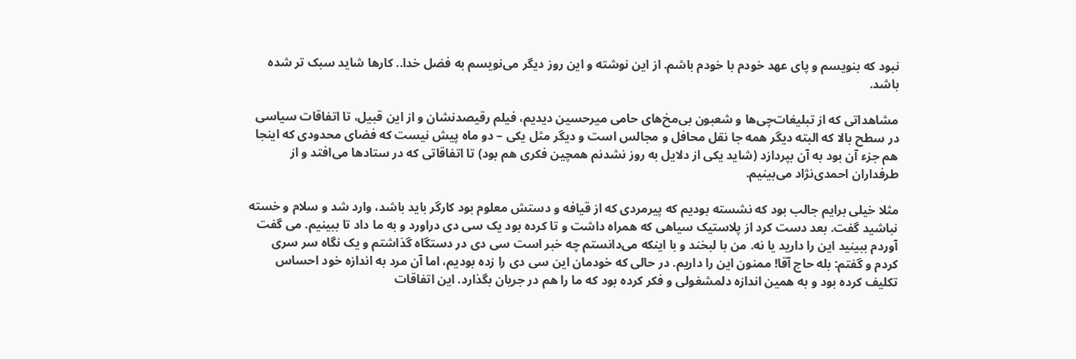نبود که بنویسم و پای عهد خودم با خودم باشم. از این نوشته و این روز دیگر می‌نویسم به فضل خدا.. کارها شاید سبک تر شده باشد.

مشاهداتی که از تبلیغات‌چی‌ها و شعبون بی‌مخ‌های حامی میرحسین دیدیم، فیلم رقیصدنشان و از این قبیل، تا اتفاقات سیاسی در سطح بالا که البته دیگر همه جا نقل محافل و مجالس است و دیگر مثل یکی – دو ماه پیش نیست که فضای محدودی که اینجا هم جزء آن بود به آن بپردازد (شاید یکی از دلایل به روز نشدنم همچین فکری هم بود) تا اتفاقاتی که در ستادها می‌افتد و از طرفداران احمدی‌نژاد می‌بینیم.

مثلا خیلی برایم جالب بود که نشسته بودیم که پیرمردی که از قیافه و دستش معلوم بود کارگر باید باشد، وارد شد و سلام و خسته نباشید گفت. بعد دست کرد از پلاستیک سیاهی که همراه داشت و تا کرده بود یک سی دی دراورد و به ما داد تا ببینیم. می گفت آوردم ببینید این را دارید یا نه. من با لبخند و با اینکه می‌دانستم چه خبر است سی دی در دستگاه گذاشتم و یک نگاه سر سری کردم و گفتم: بله حاج آقا! ممنون این را داریم. در حالی که خودمان این سی دی را زده بودیم، اما آن مرد به اندازه خود احساس تکلیف کرده بود و به همین اندازه دلمشغولی و فکر کرده بود که ما را هم در جریان بگذارد. این اتفاقات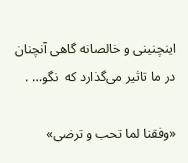اینچنینی و خالصانه گاهی آنچنان در ما تاثیر می‌گذارد که  نگو… .

«وفقنا لما تحب و ترضی»